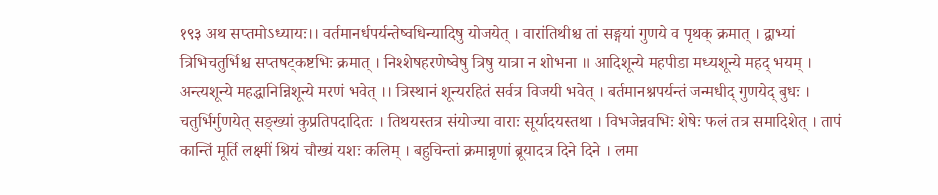१९३ अथ सप्तमोऽध्यायः।। वर्तमानर्धपर्यन्तेष्वधिन्यादिषु योजयेत् । वारांतिथीश्च तां सङ्गयां गुणये व पृथक् क्रमात् । द्वाभ्यां त्रिभिचतुर्भिश्च सप्तषट्कष्टभिः क्रमात् । निश्शेषहरणेष्वेषु त्रिषु यात्रा न शोभना ॥ आदिशून्ये महपीडा मध्यशून्ये महद् भयम् । अन्त्यशून्ये महद्धानिन्निशून्ये मरणं भवेत् ।। त्रिस्थानं शून्यरहितं सर्वत्र विजयी भवेत् । बर्तमानश्नपर्यन्तं जन्मधीद् गुणयेद् बुधः । चतुर्भिर्गुणयेत् सङ्ख्यां कुप्रतिपदादितः । तिथयस्तत्र संयोज्या वाराः सूर्यादयस्तथा । विभजेन्नवभिः शेषेः फलं तत्र समादिशेत् । तापं कान्तिं मूर्ति लक्ष्मीं श्रियं चौख्यं यशः कलिम् । बहुचिन्तां क्रमान्नृणां ब्रूयादत्र दिने दिने । लमा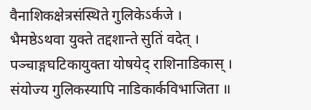वैनाशिकक्षेत्रसंस्थिते गुलिकेऽर्कजे । भैमष्ठेऽथवा युक्ते तद्दशान्ते सुतिं वदेत् । पञ्चाङ्गघटिकायुक्ता योषयेद् राशिनाडिकास् । संयोज्य गुलिकस्यापि नाडिकार्कविभाजिता ॥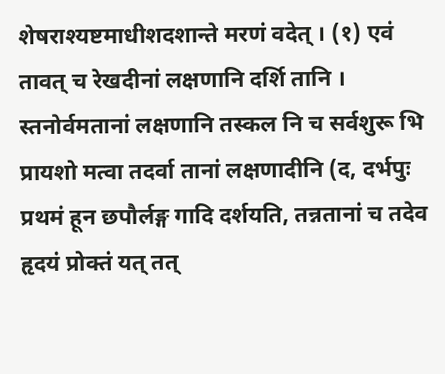शेषराश्यष्टमाधीशदशान्ते मरणं वदेत् । (१) एवं तावत् च रेखदीनां लक्षणानि दर्शि तानि । स्तनोर्वमतानां लक्षणानि तस्कल नि च सर्वशुरू भि प्रायशो मत्वा तदर्वा तानां लक्षणादीनि (द, दर्भपुः प्रथमं हून छपौर्लङ्ग गादि दर्शयति, तन्नतानां च तदेव हृदयं प्रोक्तं यत् तत्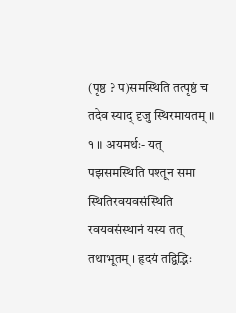(पृष्ठ ? प)समस्थिति तत्पृष्ठं च तदेव स्याद् दृजु स्थिरमायतम् ॥ १ ॥ अयमर्थः- यत् पझसमस्थिति पश्तून समा स्थितिरवयवसंस्थिति रवयवसंस्थानं यस्य तत् तथाभूतम् । हृदयं तद्विद्भिः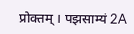प्रोक्तम् । पझसाम्यं 2A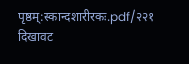पृष्ठम्:स्कान्दशारीरकः.pdf/२२१
दिखावट